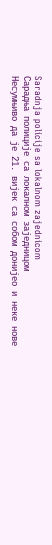Saradnja policije sa lokalnom zajednicom
Сарадња полиције са локалном заједницом
Несумњиво да је 21. вијек са собом донијео и неке нове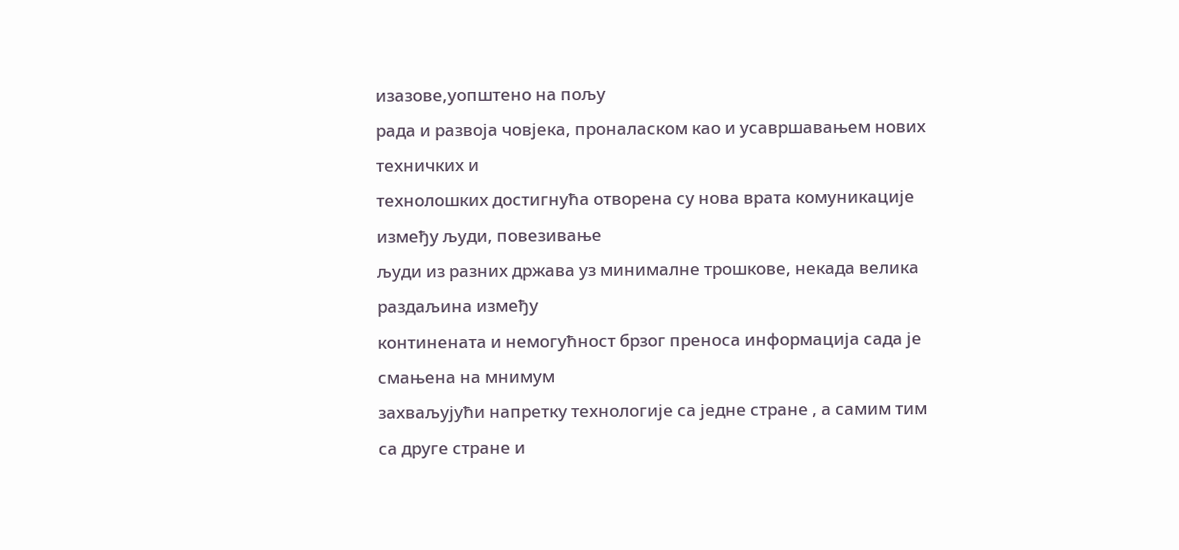изазове,уопштено на пољу
рада и развоја човјека, проналаском као и усавршавањем нових техничких и
технолошких достигнућа отворена су нова врата комуникације између људи, повезивање
људи из разних држава уз минималне трошкове, некада велика раздаљина између
континената и немогућност брзог преноса информација сада је смањена на мнимум
захваљујући напретку технологије са једне стране , а самим тим са друге стране и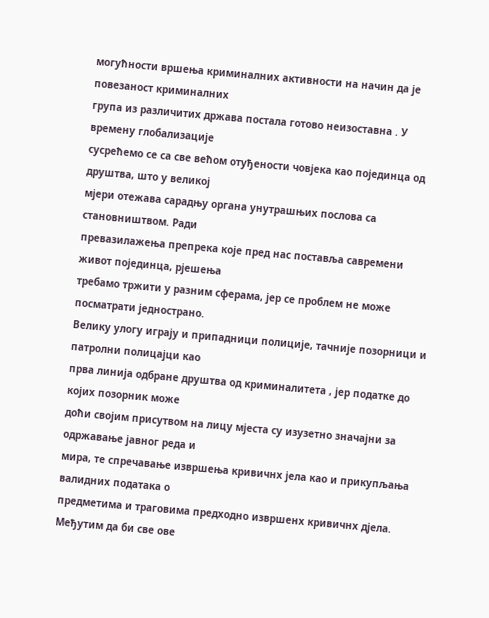могућности вршења криминалних активности на начин да је повезаност криминалних
група из различитих држава постала готово неизоставна . У времену глобализације
сусрећемо се са све већом отуђености човјека као појединца од друштва, што у великој
мјери отежава сарадњу органа унутрашњих послова са становништвом. Ради
превазилажења препрека које пред нас поставља савремени живот појединца, рјешења
требамо тржити у разним сферама, јер се проблем не може посматрати једнострано.
Велику улогу играју и припадници полиције, тачније позорници и патролни полицајци као
прва линија одбране друштва од криминалитета , јер податке до којих позорник може
доћи својим присутвом на лицу мјеста су изузетно значајни за одржавање јавног реда и
мира, те спречавање извршења кривичнх јела као и прикупљања валидних података о
предметима и траговима предходно извршенх кривичнх дјела. Међутим да би све ове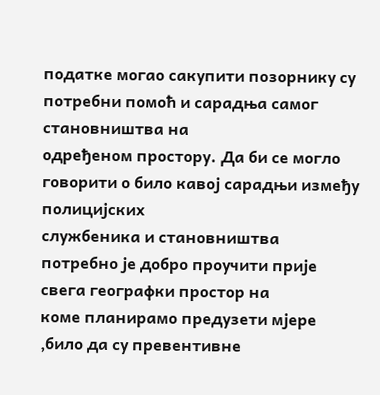податке могао сакупити позорнику су потребни помоћ и сарадња самог становништва на
одређеном простору. Да би се могло говорити о било кавој сарадњи између полицијских
службеника и становништва потребно је добро проучити прије свега географки простор на
коме планирамо предузети мјере ,било да су превентивне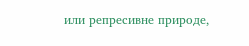или репресивне природе,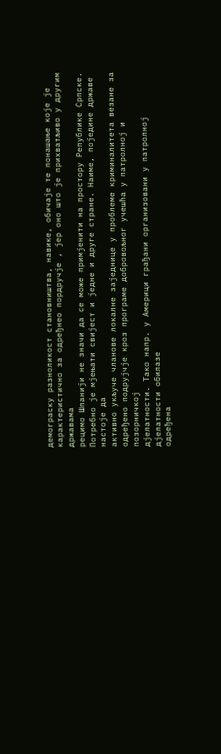демограску разноликост становништва, навике, обичаје те понашање које је
карактеристично за одређнео пордручје , јер оно што је прихватљиво у другим државама
рецимо Шпанији не значи да се може примјенити на простору Републике Српске.
Потребно је мјењати свијест и једне и друге стране. Наиме, поједине државе настоје да
активно укључе чланове локалне заједнице у проблеме криминалитета везане за
одређено подрујчје кроз програме добровољног учешћа у патролној и позорничкој
дјелатности. Тако напр. у Америци грађани организовани у патролној дјелатности обилазе
одређена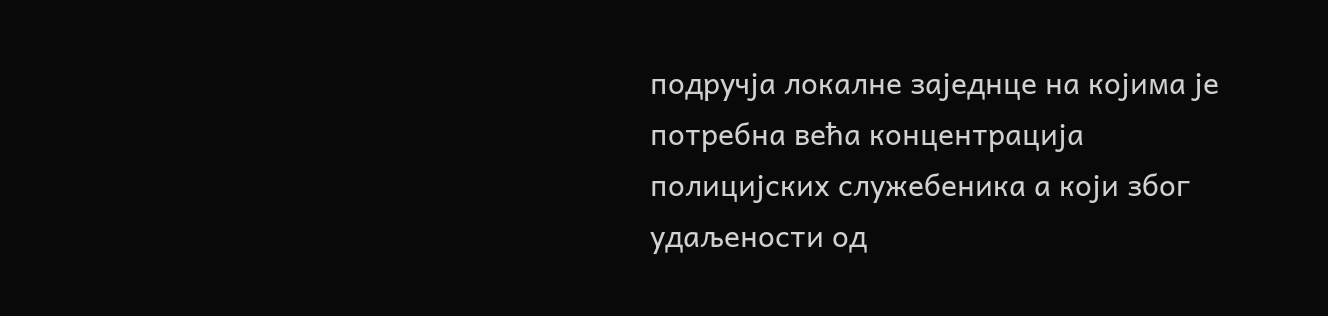подручја локалне заједнце на којима је потребна већа концентрација
полицијских служебеника а који због удаљености од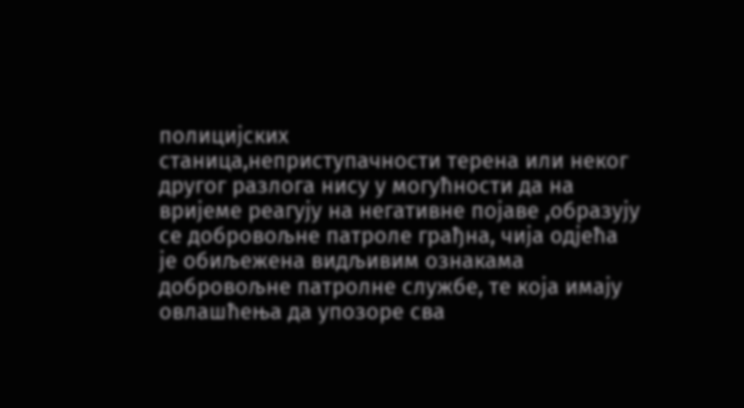полицијских
станица,неприступачности терена или неког другог разлога нису у могућности да на
вријеме реагују на негативне појаве ,образују се добровољне патроле грађна, чија одјећа
је обиљежена видљивим ознакама добровољне патролне службе, те која имају
овлашћења да упозоре сва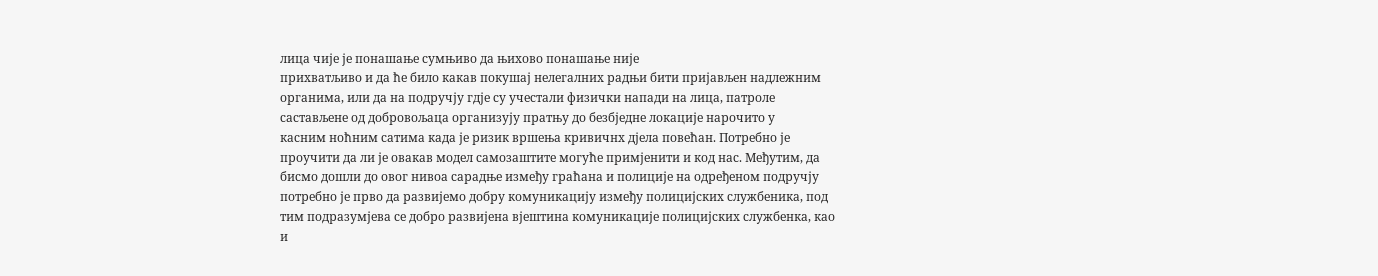лица чије је понашање сумњиво да њихово понашање није
прихватљиво и да ће било какав покушај нелегалних радњи бити пријављен надлежним
органима, или да на подручју гдје су учестали физички напади на лица, патроле
састављене од добровољаца организују пратњу до безбједне локације нарочито у
касним ноћним сатима када је ризик вршења кривичнх дјела повећан. Потребно је
проучити да ли је овакав модел самозаштите могуће примјенити и код нас. Међутим, да
бисмо дошли до овог нивоа сарадње између граћана и полиције на одређеном подручју
потребно је прво да развијемо добру комуникацију између полицијских службеника, под
тим подразумјева се добро развијена вјештина комуникације полицијских службенка, као
и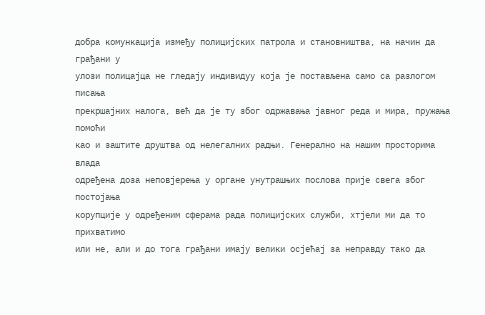добра комункација између полицијских патрола и становништва, на начин да грађани у
улози полицајца не гледају индивидуу која је постављена само са разлогом писања
прекршајних налога, већ да је ту због одржавања јавног реда и мира, пружања помоћи
као и заштите друштва од нелегалних радњи. Генерално на нашим просторима влада
одређена доза неповјерења у органе унутрашњих послова прије свега због постојања
корупције у одређеним сферама рада полицијских служби, хтјели ми да то прихватимо
или не, али и до тога грађани имају велики осјећај за неправду тако да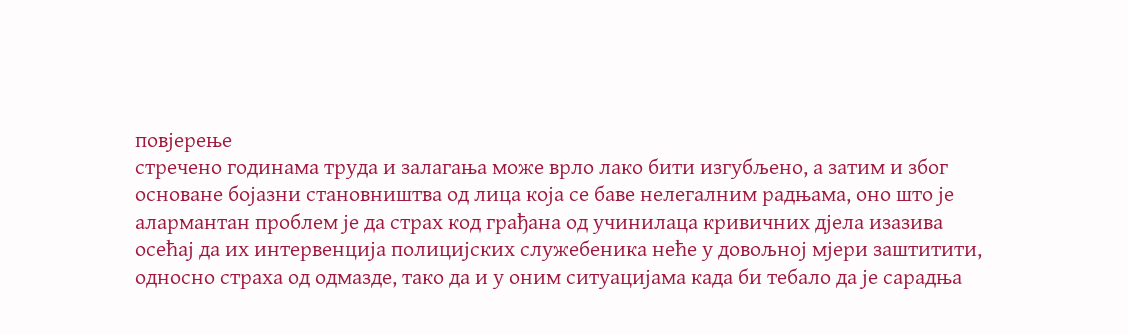повјерење
стречено годинама труда и залагања може врло лако бити изгубљено, а затим и због
основане бојазни становништва од лица која се баве нелегалним радњама, оно што је
алармантан проблем је да страх код грађана од учинилаца кривичних дјела изазива
осећај да их интервенција полицијских служебеника неће у довољној мјери заштитити,
односно страха од одмазде, тако да и у оним ситуацијама када би тебало да је сарадња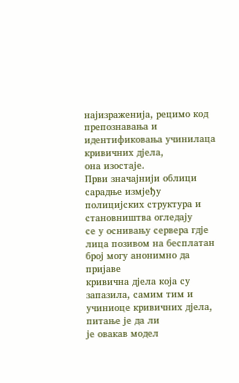најизраженија, рецимо код препознавања и идентификовања учинилаца кривичних дјела,
она изостаје.
Први значајнији облици сарадње измјеђу полицијских структура и становништва огледају
се у оснивању сервера гдје лица позивом на бесплатан број могу анонимно да пријаве
кривична дјела која су запазила, самим тим и учиниоце кривичних дјела, питање је да ли
је овакав модел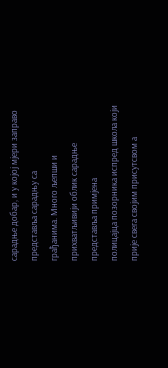сарадње добар, и у којој мјери заправо представља сарадњу са
грађанима. Много љепши и прихватљивији облик сарадње представља примјена
полицајца позорника испред школа који прије свега својим присутсвом а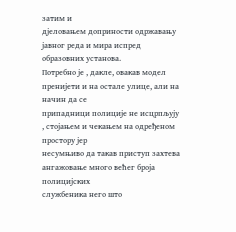затим и
дјеловањем доприности одржавању јавног реда и мира испред образовних установа.
Потребно је , дакле, овакав модел пренијети и на остале улице, али на начин да се
припадници полиције не исцрпљују , стојањем и чекањем на одређеном простору јер
несумњиво да такав приступ захтева ангажовање много већег броја полицијских
службеника него што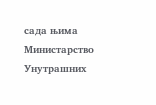сада њима Министарство Унутрашних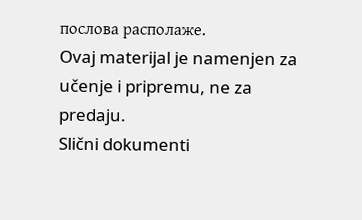послова располаже.
Ovaj materijal je namenjen za učenje i pripremu, ne za predaju.
Slični dokumenti